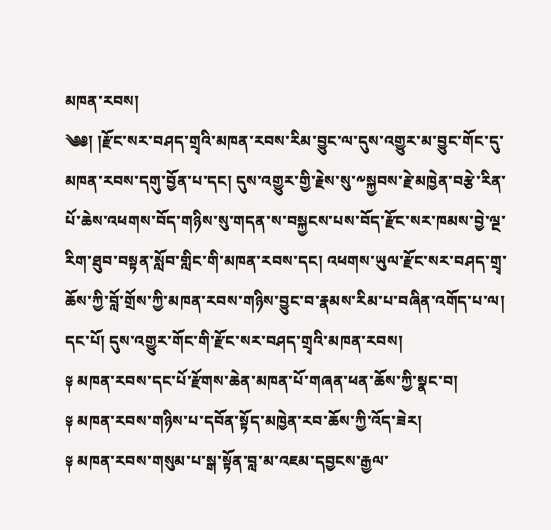མཁན་རབས།
༄༅། །རྫོང་སར་བཤད་གྲྭའི་མཁན་རབས་རིམ་བྱུང་ལ་དུས་འགྱུར་མ་བྱུང་གོང་དུ་མཁན་རབས་དགུ་བྱོན་པ་དང། དུས་འགྱུར་གྱི་རྗེས་སུ་༸སྐྱབས་རྗེ་མཁྱེན་བརྩེ་རིན་པོ་ཆེས་འཕགས་བོད་གཉིས་སུ་གདན་ས་བསྐྱངས་པས་བོད་རྫོང་སར་ཁམས་བྱེ་ལྔ་རིག་ཐུབ་བསྟན་སློབ་གླིང་གི་མཁན་རབས་དང། འཕགས་ཡུལ་རྫོང་སར་བཤད་གྲྭ་ཆོས་ཀྱི་བློ་གྲོས་ཀྱི་མཁན་རབས་གཉིས་བྱུང་བ་རྣམས་རིམ་པ་བཞིན་འགོད་པ་ལ།
དང་པོ། དུས་འགྱུར་གོང་གི་རྫོང་སར་བཤད་གྲྭའི་མཁན་རབས།
༈ མཁན་རབས་དང་པོ་རྫོགས་ཆེན་མཁན་པོ་གཞན་ཕན་ཆོས་ཀྱི་སྣང་བ།
༈ མཁན་རབས་གཉིས་པ་དབོན་སྟོད་མཁྱེན་རབ་ཆོས་ཀྱི་འོད་ཟེར།
༈ མཁན་རབས་གསུམ་པ་སྒ་སྟོན་བླ་མ་འཇམ་དབྱངས་རྒྱལ་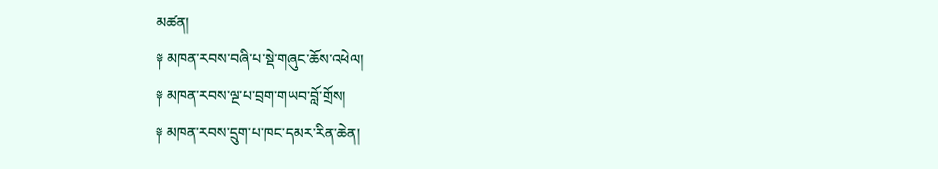མཚན།
༈ མཁན་རབས་བཞི་པ་སྡེ་གཞུང་ཆོས་འཕེལ།
༈ མཁན་རབས་ལྔ་པ་བྲག་གཡབ་བློ་གྲོས།
༈ མཁན་རབས་དྲུག་པ་ཁང་དམར་རིན་ཆེན།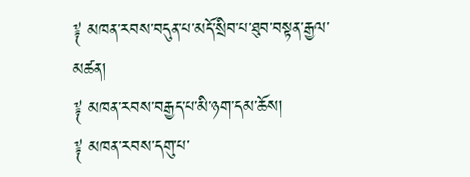༈ མཁན་རབས་བདུན་པ་མདོ་སྲིབ་པ་ཐུབ་བསྟན་རྒྱལ་མཚན།
༈ མཁན་རབས་བརྒྱད་པ་མི་ཉག་དམ་ཆོས།
༈ མཁན་རབས་དགུ་པ་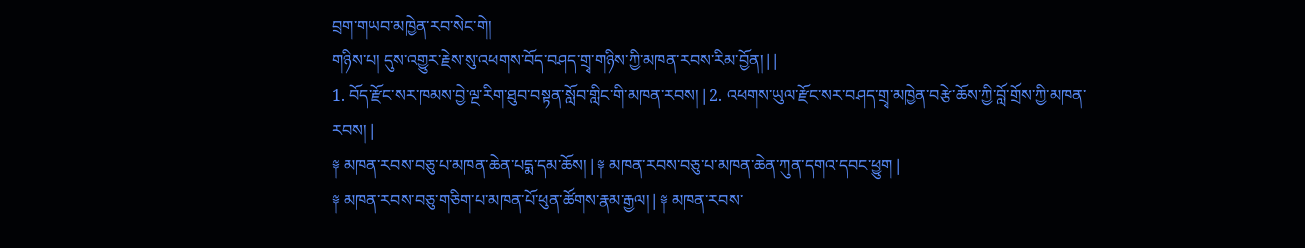བྲག་གཡབ་མཁྱེན་རབ་སེང་གེ།
གཉིས་པ། དུས་འགྱུར་རྗེས་སུ་འཕགས་བོད་བཤད་གྲྭ་གཉིས་ཀྱི་མཁན་རབས་རིམ་བྱོན། | |
1. བོད་རྫོང་སར་ཁམས་བྱེ་ལྔ་རིག་ཐུབ་བསྟན་སློབ་གླིང་གི་མཁན་རབས། | 2. འཕགས་ཡུལ་རྫོང་སར་བཤད་གྲྭ་མཁྱེན་བརྩེ་ཆོས་ཀྱི་བློ་གྲོས་ཀྱི་མཁན་རབས། |
༈ མཁན་རབས་བཅུ་པ་མཁན་ཆེན་པདྨ་དམ་ཆོས། | ༈ མཁན་རབས་བཅུ་པ་མཁན་ཆེན་ཀུན་དགའ་དབང་ཕྱུག |
༈ མཁན་རབས་བཅུ་གཅིག་པ་མཁན་པོ་ཕུན་ཚོགས་རྣམ་རྒྱལ། | ༈ མཁན་རབས་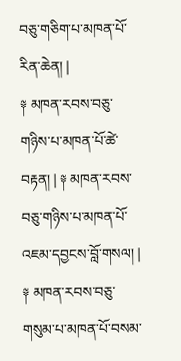བཅུ་གཅིག་པ་མཁན་པོ་རིན་ཆེན། |
༈ མཁན་རབས་བཅུ་གཉིས་པ་མཁན་པོ་ཚེ་བརྟན། | ༈ མཁན་རབས་བཅུ་གཉིས་པ་མཁན་པོ་འཇམ་དབྱངས་བློ་གསལ། |
༈ མཁན་རབས་བཅུ་གསུམ་པ་མཁན་པོ་བསམ་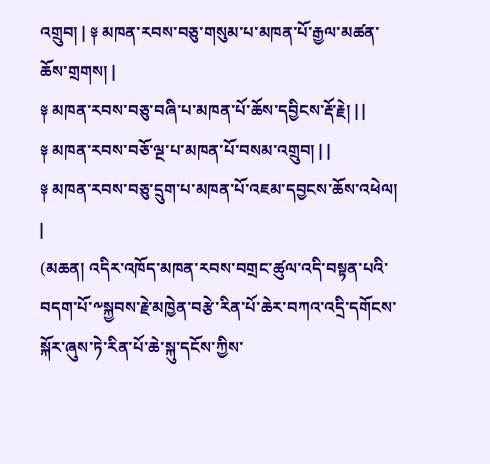འགྲུབ། | ༈ མཁན་རབས་བཅུ་གསུམ་པ་མཁན་པོ་རྒྱལ་མཚན་ཆོས་གྲགས། |
༈ མཁན་རབས་བཅུ་བཞི་པ་མཁན་པོ་ཆོས་དབྱིངས་རྡོ་རྗེ། | |
༈ མཁན་རབས་བཅོ་ལྔ་པ་མཁན་པོ་བསམ་འགྲུབ། | |
༈ མཁན་རབས་བཅུ་དྲུག་པ་མཁན་པོ་འཇམ་དབྱངས་ཆོས་འཕེལ། |
(མཆན། འདིར་འཁོད་མཁན་རབས་བགྲང་ཚུལ་འདི་བསྟན་པའི་བདག་པོ་༸སྐྱབས་རྗེ་མཁྱེན་བརྩེ་རིན་པོ་ཆེར་བཀའ་འདྲི་དགོངས་སྐོར་ཞུས་ཏེ་རིན་པོ་ཆེ་སྐུ་དངོས་ཀྱིས་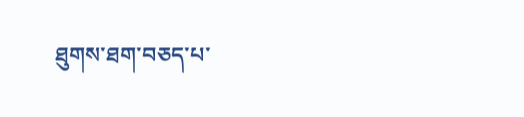ཐུགས་ཐག་བཅད་པ་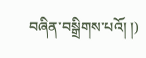བཞིན་བསྒྲིགས་པའོ། །)